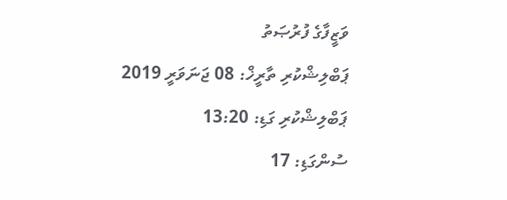ވަޒީފާގެ ފުރުޞަތު
ޕަބްލިޝްކުރި ތާރީޚް: 08 ޖަނަވަރީ 2019
ޕަބްލިޝްކުރި ގަޑި: 13:20
ސުންގަޑި: 17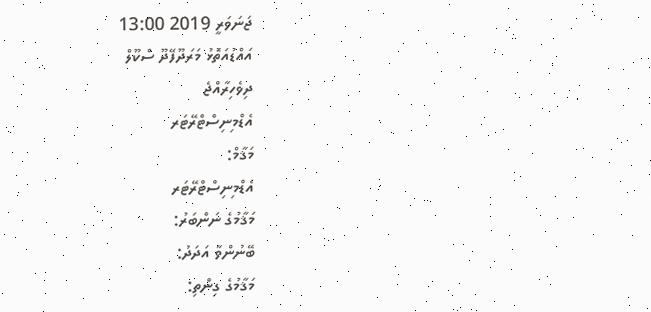ޖަނަވަރީ 2019 13:00
އައްޑުއަތޮޅު މަރަދޫފޭދޫ ސްކޫލް
ދިވެހިރާއްޖެ
އެޑްމިނިސްޓްރޭޓަރ
މަޤާމް:
އެޑްމިނިސްޓްރޭޓަރ
މަޤާމުގެ ނަންބަރު:
ބޭނުންވާ އަދަދު:
މަޤާމުގެ ގިންތި: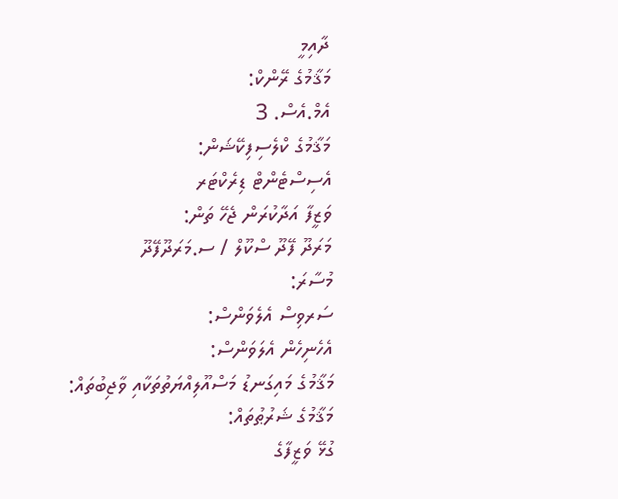ދާއިމީ
މަޤާމުގެ ރޭންކް:
އެމް.އެސް. 3
މަޤާމުގެ ކްލެސިފިކޭޝަން:
އެސިސްޓެންޓް ޑިރެކްޓަރ
ވަޒީފާ އަދާކުރަން ޖެހޭ ތަން:
މަރަދޫ ފޭދޫ ސްކޫލް / ސ.މަރަދޫފޭދޫ
މުސާރަ:
ސަރވިސް އެލެވަންސް:
އެހެނިހެން އެލަވަންސް:
މަޤާމުގެ މައިގަނޑު މަސްއޫލިއްޔަތުތަކާއި ވާޖިބުތައް:
މަޤާމުގެ ޝަރުޠުތައް:
ގުޅޭ ވަޒީފާގެ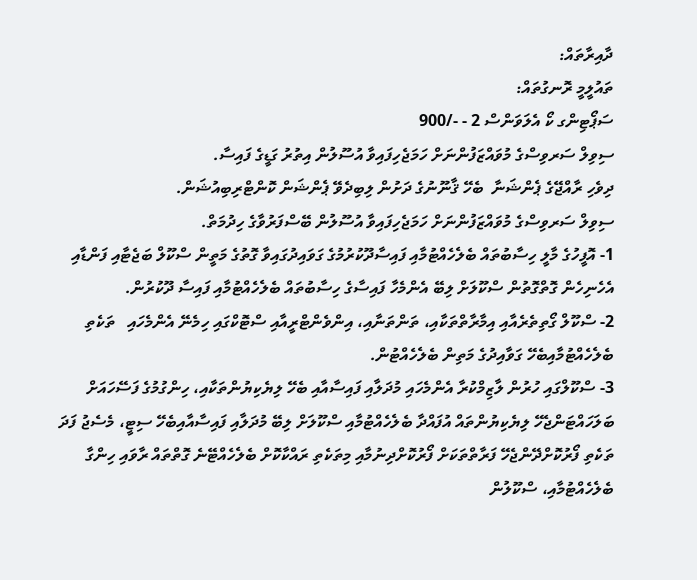ދާއިރާތައް:
ތައުލީމީ ރޮނގުތައް:
ސަޕޯޓިންގ ކޯ އެލަވަންސް 2 - -/900
ސިވިލް ސަރވިސްގެ މުވައްޒަފުންނަށް ހަމަޖެހިފައިވާ އުސޫލުން އިތުރު ގަޑީގެ ފައިސާ.
ދިވެހި ރާއްޖޭގެ ޕެންޝަނާ  ބެހޭ ޤާނޫނުގެ ދަށުން ލިބިދެވޭ ޕެންޝަން ކޮންޓްރިބިއުޝަން.
ސިވިލް ސަރވިސްގެ މުވައްޒަފުންނަށް ހަމަޖެހިފައިވާ އުސޫލުން ބޭސްފަރުވާގެ ހިދުމަތް.
1- އޮފީހުގެ މާލީ ހިސާބުތައް ބެލެހެއްޓުމާއި ފައިސާދޫކުރުމުގެ ގަވައިދުގައިވާ ގޮތުގެ މަތީން ސްކޫލް ބަޖެޓާއި ފަންޑާއި އެހެނިހެން ގޮތްގޮތުން ސްކޫލަށް ލިބޭ އެންމެހާ ފައިސާގެ ހިސާބުތައް ބެލެހެއްޓުމާއި ފައިސާ ދޫކުރުން.
2- ސްކޫލް ގޯތިތެރެއާއި އިމާރާތްތަކާއި، ތަންތަނާއި، އިންވެންޓްރީއާއި ސްޓޮކްގައި ހިމެނޭ އެންމެހައި   ތަކެތި ބެލެހެއްޓުމާއިބެހޭ ގަވާއިދުގެ މަތިން ބެލެހެއްޓުން.
3- ސްކޫލްގައި ހުރުން ލާޒިމްކުރާ އެންމެހައި މުދަލާއި ފައިސާއާއި ބެހޭ ލިޔެކިޔުންތަކާއި، ހިންގުމުގެ ފަސޭހައަށް ބަލަހައްޓަންޖެހޭ ލިޔެކިޔުންތައް އުފައްދާ ބެލެހެއްޓުމާއި ސްކޫލަށް ލިބޭ މުދަލާއި ފައިސާއާއިބެހޭ ސިޓީ، މެސެޖު ފަދަ ތަކެތި ފޯރުކޮށްދޭންޖެހޭ ފަރާތްތަކަށް ފޯރުކޮށްދިނުމާއި މިތަކެތި ރައްކާކޮށް ބެލެހެއްޓޭނެ ގޮތްތައް ރާވައި ހިންގާ ބެލެހެއްޓުމާއި، ސްކޫލުން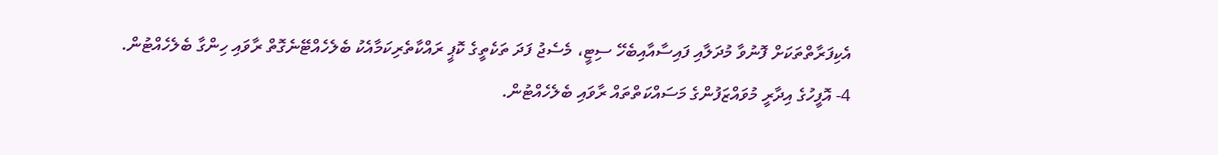އެކިފަރާތްތަކަށް ފޮނުވާ މުދަލާއި ފައިސާއާއިބެހޭ ސިޓީ، މެސެޖު ފަދަ ތަކެތީގެ ކޮޕީ ރައްކާތެރިކަމާއެކު ބެލެހެއްޓޭނެގޮތް ރާވައި ހިންގާ ބެލެހެއްޓުން.
4- އޮފީހުގެ އިދާރީ މުވައްޒަފުންގެ މަސައްކަތްތައް ރާވައި ބެލެހެއްޓުން.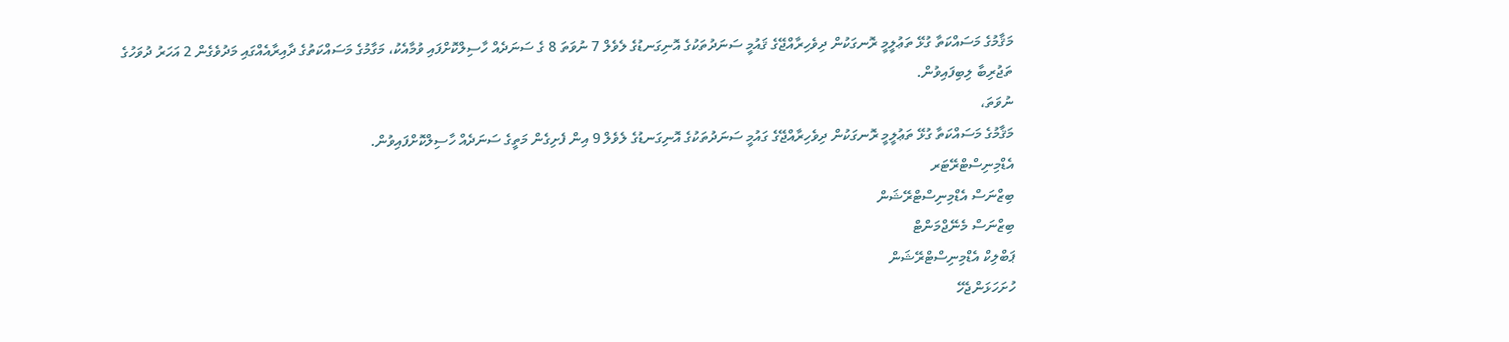މަޤާމުގެ މަސައްކަތާ ގުޅޭ ތަޢުލީމީ ރޮނގަކުން ދިވެހިރާއްޖޭގެ ޤައުމީ ސަނަދުތަކުގެ އޮނިގަނޑުގެ ލެވެލް 7 ނުވަތަ 8 ގެ ސަނަދެއް ހާސިލްކޮށްފައި ވުމާއެކު، މަގާމުގެ މަސައްކަތުގެ ދާއިރާއެއްގައި މަދުވެގެން 2 އަހަރު ދުވަހުގެ ތަޖުރިބާ ލިބިފައިވުން.
ނުވަތަ،
މަޤާމުގެ މަސައްކަތާ ގުޅޭ ތަޢުލީމީ ރޮނގަކުން ދިވެހިރާއްޖޭގެ ގައުމީ ސަނަދުތަކުގެ އޮނިގަނޑުގެ ލެވެލް 9 އިން ފެށިގެން މަތީގެ ސަނަދެއް ހާސިލްކޮށްފައިވުން.
އެޑްމިނިސްޓްރޭޓަރ
ބިޒްނަސް އެޑްމިނިސްޓްރޭޝަން
ބިޒްނަސް މެނޭޖްމަންޓް
ޕަބްލިކް އެޑްމިނިސްޓްރޭޝަން
ހުށަހަޅަންޖެހޭ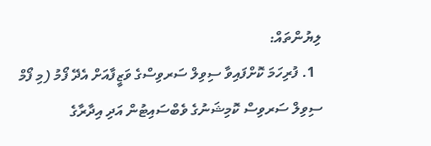ލިޔުންތައް:
  1. ފުރިހަމަ ކޮށްފައިވާ ސިވިލް ސަރވިސްގެ ވަޒީފާއަށް އެދޭ ފޯމު (މި ފޯމް ސިވިލް ސަރވިސް ކޮމިޝަނުގެ ވެބްސައިޓުން އަދި އިދާރާގެ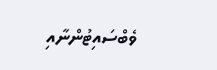ވެބްސައިޓުންނާއި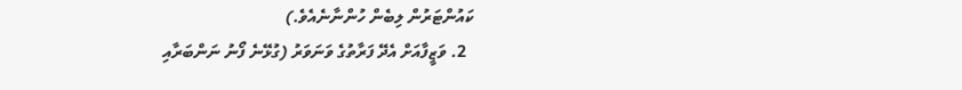ކައުންޓަރުން ލިބެން ހުންނާނެއެވެ.)
  2. ވަޒީފާއަށް އެދޭ ފަރާތުގެ ވަނަވަރު (ގުޅޭނެ ފޯނު ނަންބަރާއި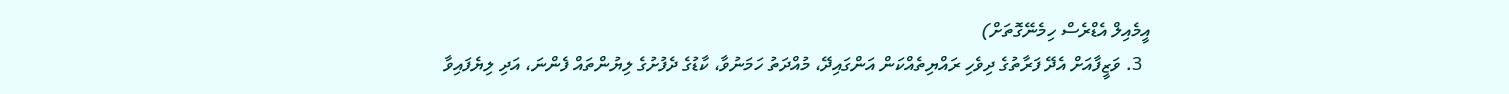އީމެއިލް އެޑްރެސް ހިމެނޭގޮތަށް)
  3. ވަޒީފާއަށް އެދޭ ފަރާތުގެ ދިވެހި ރައްޔިތެއްކަން އަންގައިދޭ، މުއްދަތު ހަމަނުވާ، ކާޑުގެ ދެފުށުގެ ލިޔުންތައް ފެންނަ، އަދި ލިޔެފައިވާ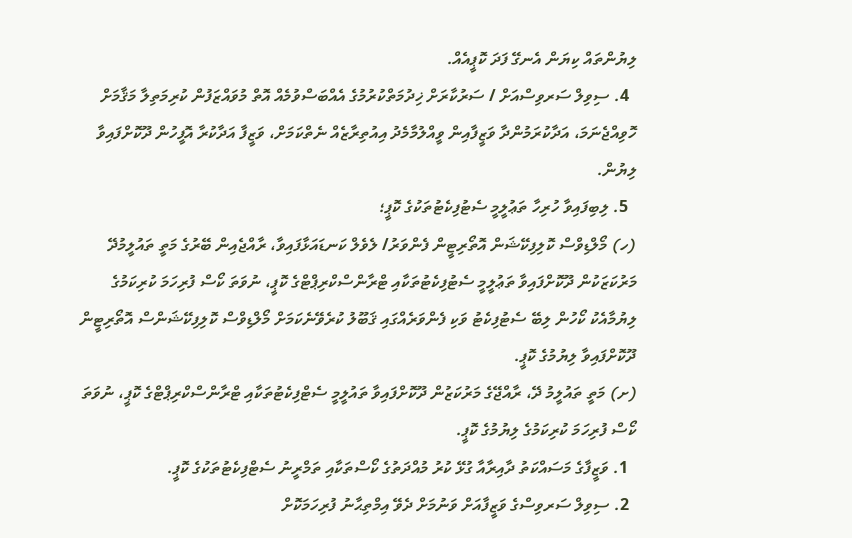ލިޔުންތައް ކިޔަން އެނގޭ ފަދަ ކޮޕީއެއް.
  4. ސިވިލް ސަރވިސްއަށް / ސަރުކާރަށް ޚިދުމަތްކުރުމުގެ އެއްބަސްވުމެއް އޮތް މުވައްޒަފުން ކުރިމަތިލާ މަޤާމަށް ހޮވިއްޖެނަމަ، އަދާކުރަމުންދާ ވަޒީފާއިން ވީއްލުމާމެދު އިއުތިރާޒެއް ނެތްކަމަށް، ވަޒީފާ އަދާކުރާ އޮފީހުން ދޫކޮށްފައިވާ ލިޔުން.
  5. ލިބިފައިވާ ހުރިހާ ތަޢުލީމީ ސެޓުފިކެޓުތަކުގެ ކޮޕީ؛
(ހ) މޯލްޑިވްސް ކޮލިފިކޭޝަން އޮތޯރިޓީން ފެންވަރު/ ލެވެލް ކަނޑައަޅާފައިވާ، ރާއްޖެއިން ބޭރުގެ މަތީ ތައުލީމުދޭ މަރުކަޒަކުން ދޫކޮށްފައިވާ ތަޢުލީމީ ސެޓުފިކެޓުތަކާއި ޓްރާންސްކްރިޕްޓްގެ ކޮޕީ، ނުވަތަ ކޯސް ފުރިހަމަ ކުރިކަމުގެ ލިޔުމާއެކު ކޯހުން ލިބޭ ސެޓުފިކެޓު ވަކި ފެންވަރެއްގައި ޤަބޫލު ކުރެވޭނެކަމަށް މޯލްޑިވްސް ކޮލިފިކޭޝަންސް އޮތޯރިޓީން ދޫކޮށްފައިވާ ލިޔުމުގެ ކޮޕީ.
(ށ) މަތީ ތައުލީމު ދޭ، ރާއްޖޭގެ މަރުކަޒުން ދޫކޮށްފައިވާ ތައުލީމީ ސެޓްފިކެޓުތަކާއި ޓްރާންސްކްރިޕްޓްގެ ކޮޕީ، ނުވަތަ ކޯސް ފުރިހަމަ ކުރިކަމުގެ ލިޔުމުގެ ކޮޕީ.
  1. ވަޒީފާގެ މަސައްކަތު ދާއިރާއާ ގުޅޭ ކުރު މުއްދަތުގެ ކޯސްތަކާއި ތަމްރީނު ސެޓްފިކެޓުތަކުގެ ކޮޕީ.
  2. ސިވިލް ސަރވިސްގެ ވަޒީފާއަށް ވަނުމަށް ދެވޭ އިމްތިޙާނު ފުރިހަމަކޮށް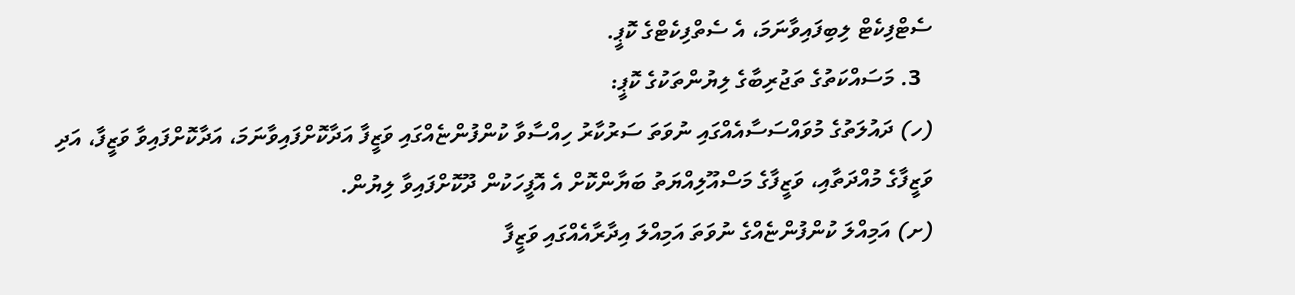ސެޓްފިކެޓް ލިބިފައިވާނަމަ، އެ ސެތްފިކެޓްގެ ކޮޕީ.
  3. މަސައްކަތުގެ ތަޖުރިބާގެ ލިޔުންތަކުގެ ކޮޕީ:
(ހ) ދައުލަތުގެ މުވައްސަސާއެއްގައި ނުވަތަ ސަރުކާރު ހިއްސާވާ ކުންފުންޏެއްގައި ވަޒީފާ އަދާކޮށްފައިވާނަމަ، އަދާކޮށްފައިވާ ވަޒީފާ، އަދި ވަޒީފާގެ މުއްދަތާއި، ވަޒީފާގެ މަސްއޫލިއްޔަތު ބަޔާންކޮށް އެ އޮފީހަކުން ދޫކޮށްފައިވާ ލިޔުން.
(ށ) އަމިއްލަ ކުންފުންޏެއްގެ ނުވަތަ އަމިއްލަ އިދާރާއެއްގައި ވަޒީފާ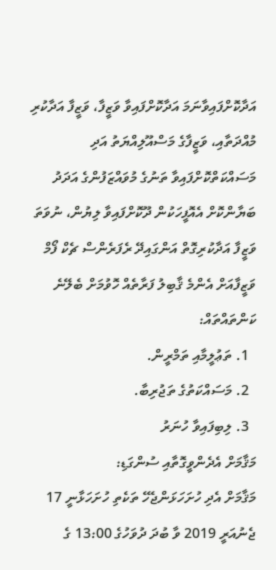އަދާކޮށްފައިވާނަމަ އަދާކޮށްފައިވާ ވަޒީފާ، ވަޒީފާ އަދާކުރި މުއްދަތާއި، ވަޒީފާގެ މަސްއޫލިއްޔަތު އަދި މަސައްކަތްކޮށްފައިވާ ތަނުގެ މުވައްޒަފުންގެ އަދަދު ބަޔާންކޮށް އެއޮފީހަކުން ދޫކޮށްފައިވާ ލިޔުން، ނުވަތަ ވަޒީފާ އަދާކުރިގޮތް އަންގައިދޭ ރެފަރެންސް ޗެކް ފޯމް
ވަޒީފާއަށް އެންމެ ޤާބިލު ފަރާތެއް ހޮވުމަށް ބެލޭނެ ކަންތައްތައް:
  1. ތަޢުލީމާއި ތަމްރީން.
  2. މަސައްކަތުގެ ތަޖުރިބާ.
  3. ލިބިފައިވާ ހުނަރު
މަޤާމަށް އެދެންވީގޮތާއި ސުންގަޑި:
މަޤާމަށް އެދި ހުށަހަޅަންޖެހޭ ތަކެތި ހުށަހަޅާނީ 17 ޖެނުއަރީ 2019 ވާ ބުދަ ދުވަހުގެ 13:00 ގެ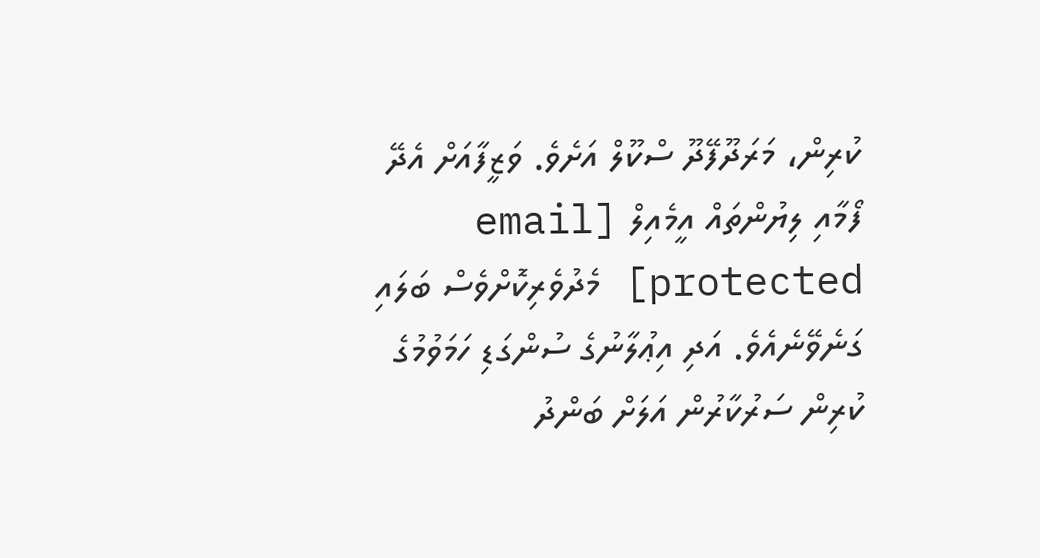ކުރިން، މަރަދޫފޭދޫ ސްކޫލް އަށެވެ. ވަޒީފާއަށް އެދޭ ފޯމާއި ލިޔުންތައް އީމެއިލް [email protected] މެދުވެރިކޮށްވެސް ބަލައި ގަނެވޭނެއެވެ. އަދި އިޢުލާނުގެ ސުންގަޑި ހަމަވުމުގެ ކުރިން ސަރުކާރުން އަލަށް ބަންދު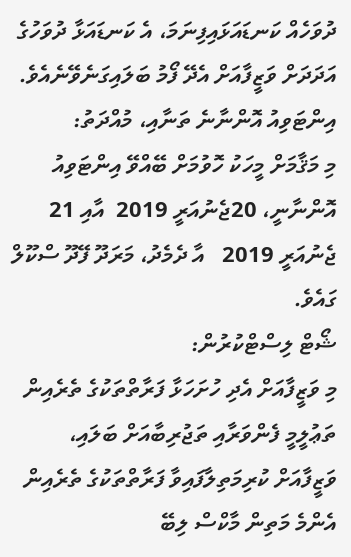ދުވަހެއް ކަނޑައަޅައިފިނަމަ، އެ ކަނޑައަޅާ ދުވަހުގެ އަދަދަށް ވަޒީފާއަށް އެދޭ ފޯމު ބަލައިގަނެވޭނެއެވެ.
އިންޓަވިއު އޮންނާނެ ތަނާއި، މުއްދަތު:
މި މަޤާމަށް މީހަކު ހޮވުމަށް ބޭއްވޭ އިންޓަވިއު އޮންނާނީ، 20ޖެނުއަރީ 2019  އާއި 21 ޖެނުއަރީ 2019   އާ ދެމެދު، މަރަދޫ ފޭދޫ ސްކޫލް ގައެވެ.
ޝޯޓް ލިސްޓްކުރުން:
މި ވަޒީފާއަށް އެދި ހުށަހަޅާ ފަރާތްތަކުގެ ތެރެއިން ތަޢުލީމީ ފެންވަރާއި ތަޖުރިބާއަށް ބަލައި، ވަޒީފާއަށް ކުރިމަތިލާފައިވާ ފަރާތްތަކުގެ ތެރެއިން އެންމެ މަތިން މާކްސް ލިބޭ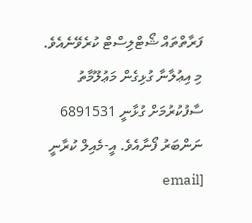ފަރާތްތައް ޝޯޓްލިސްޓް ކުރެވޭނެއެވެ.
މި އިޢުލާނާ ގުޅިގެން މަޢުލޫމާތު ސާފުކުރުމަށް ގުޅާނީ 6891531 ނަންބަރު ފޯނާއެވެ. އީ-މެއިލް ކުރާނީ [email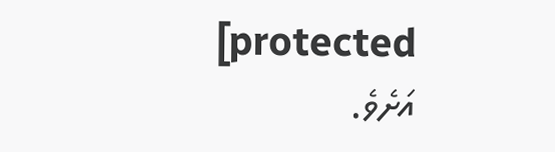protected] އަށެވެ.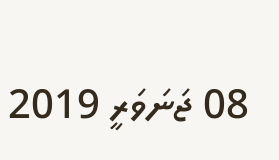08 ޖަނަވަރީ 2019